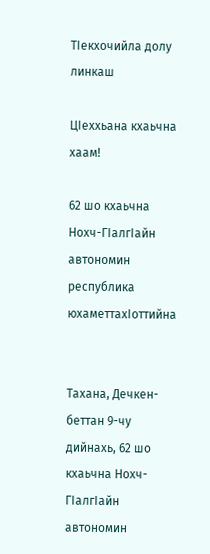ТIекхочийла долу линкаш

ЦIеххьана кхаьчна хаам!

62 шо кхаьчна Нохч-ГIалгIайн автономин республика юхаметтахIоттийна


Тахана, Дечкен-беттан 9-чу дийнахь, 62 шо кхаьчна Нохч-ГIалгIайн автономин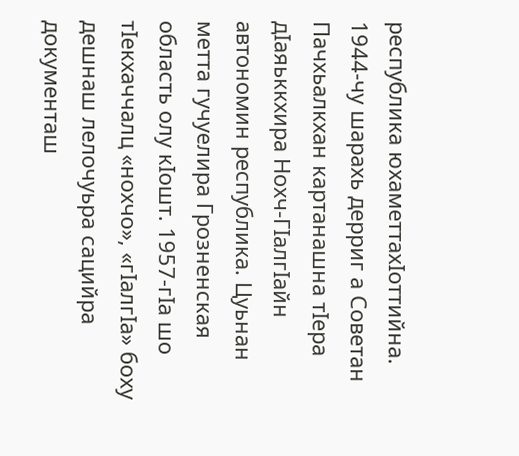республика юхаметтахIоттийна. 1944-чу шарахь дерриг а Советан Пачхьалкхан картанашна тIера дIаяьккхира Нохч-ГIалгIайн автономин республика. Цуьнан метта гучуелира Грозненская область олу кIошт. 1957-гIа шо тIекхаччалц «нохчо», «гIалгIа» боху дешнаш лелочуьра сацийра документаш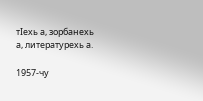тIехь а, зорбанехь а, литературехь а.

1957-чу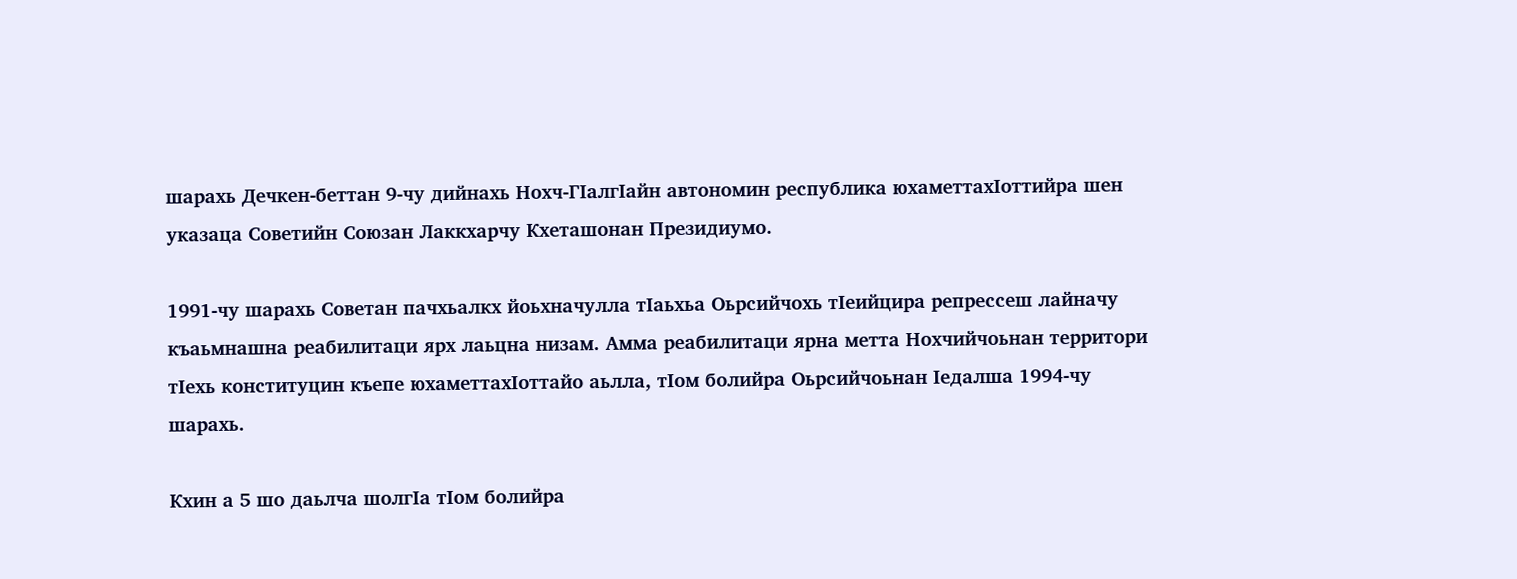шарахь Дечкен-беттан 9-чу дийнахь Нохч-ГIалгIайн автономин республика юхаметтахIоттийра шен указаца Советийн Союзан Лаккхарчу Кхеташонан Президиумо.

1991-чу шарахь Советан пачхьалкх йоьхначулла тIаьхьа Оьрсийчохь тIеийцира репрессеш лайначу къаьмнашна реабилитаци ярх лаьцна низам. Амма реабилитаци ярна метта Нохчийчоьнан территори тIехь конституцин къепе юхаметтахIоттайо аьлла, тIом болийра Оьрсийчоьнан Iедалша 1994-чу шарахь.

Кхин а 5 шо даьлча шолгIа тIом болийра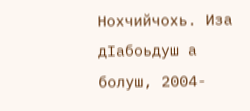Нохчийчохь. Иза дIабоьдуш а болуш, 2004-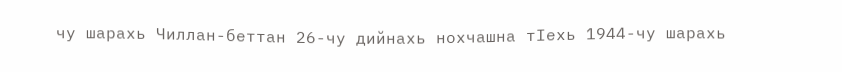чу шарахь Чиллан-беттан 26-чу дийнахь нохчашна тIехь 1944-чу шарахь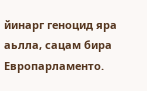йинарг геноцид яра аьлла, сацам бира Европарламенто.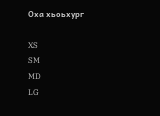Оха хьоьхург

XS
SM
MD
LG